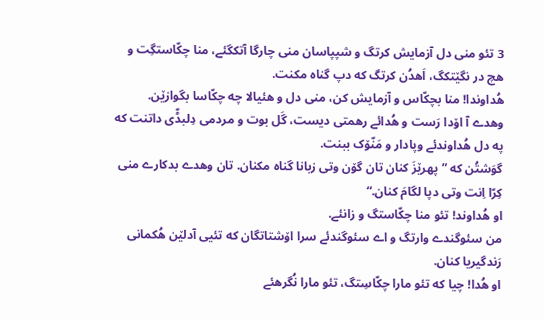3 تئو منی دل آزمایش کرتگ و شپپاسان منی چارگا آتکگئے، منا چکّاستگِت و هچ در نگێتکگ، اَهدُن کرتگ که دپ گناه مکنت.
هُداوندا! منا بچکّاس و آزمایش کن، منی دل و هئیالا چه چکّاسا بگوازێن.
وهدے آ اۆدا رَست و هُدائے رهمتی دیست، گَل بوت و مردمی دِلبڈّی داتنت که په دل هُداوندئے وپادار و مَنّۆک ببنت.
گوَشتُن که ”پهرێزَ کنان تان گۆن وتی زبانا گناه مکنان. تان وهدے بدکارے منی کِرّا اِنت وتی دپا لگامَ کنان.“
او هُداوند! تئو منا چکّاستگ و زانئے.
من سئوگندے وارتگ و اے سئوگندئے سرا اۆشتاتگان که تئیی آدلێن هُکمانی رَندگیریا کنان.
او هُدا! چیا که تئو مارا چکّاسِتگ، تئو مارا نُگرهئے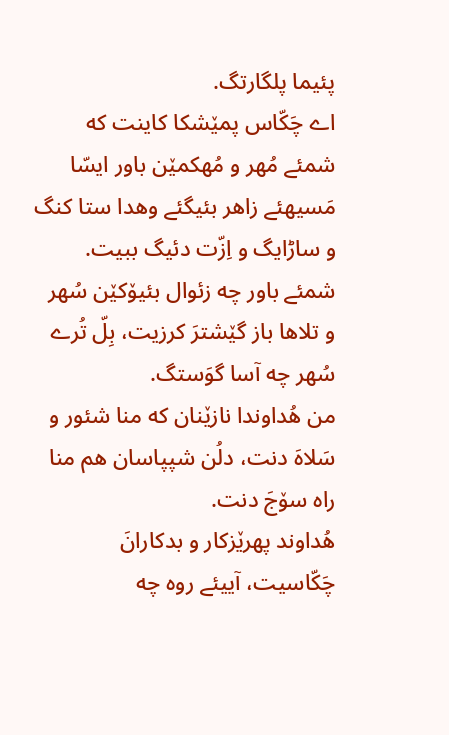پئیما پلگارتگ.
اے چَکّاس پمێشکا کاینت که شمئے مُهر و مُهکمێن باور ایسّا مَسیهئے زاهر بئیگئے وهدا ستا کنگ و ساڑایگ و اِزّت دئیگ ببیت. شمئے باور چه زئوال بئیۆکێن سُهر و تلاها باز گێشترَ کرزیت، بِلّ تُرے سُهر چه آسا گوَستگ.
من هُداوندا نازێنان که منا شئور و سَلاهَ دنت، دلُن شپپاسان هم منا راه سۆجَ دنت.
هُداوند پهرێزکار و بدکارانَ چَکّاسیت، آییئے روه چه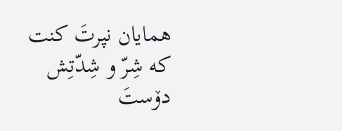همایان نپرتَ کنت که شِرّ و شِدّتِش دۆستَ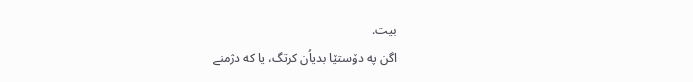بیت.
اگن په دۆستێا بدیاُن کرتگ، یا که دژمنے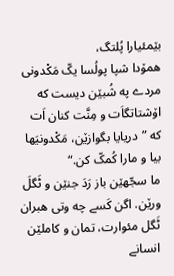بێمئیارا پُلتگ،
همۆدا شپا پولُسا یکّ مَکْدونی مردے په شُبێن دیست که اۆشتاتگاَت و مِنَّت کنان اَت که ”دریایا بگوازێن، مَکْدونیَها بیا و مارا کُمکّ کن.“
ما سجّهێن باز رَدَ جنێن و ٹَگلَ ورێن. اگن کَسے چه وتی هبران ٹَگل مئوارت، تمان و کاملێن انسانے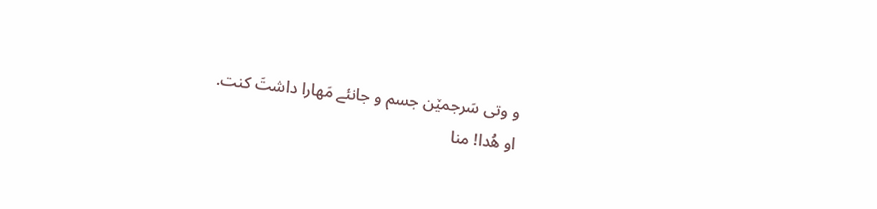و وتی سَرجمێن جسم و جانئے مَهارا داشتَ کنت.
او هُدا! منا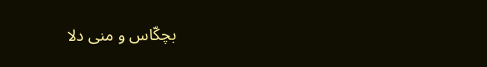بچکّاس و منی دلا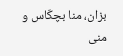بزان، منا بچکّاس و منی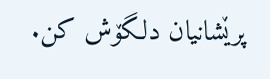پرێشانیان دلگۆش کن.